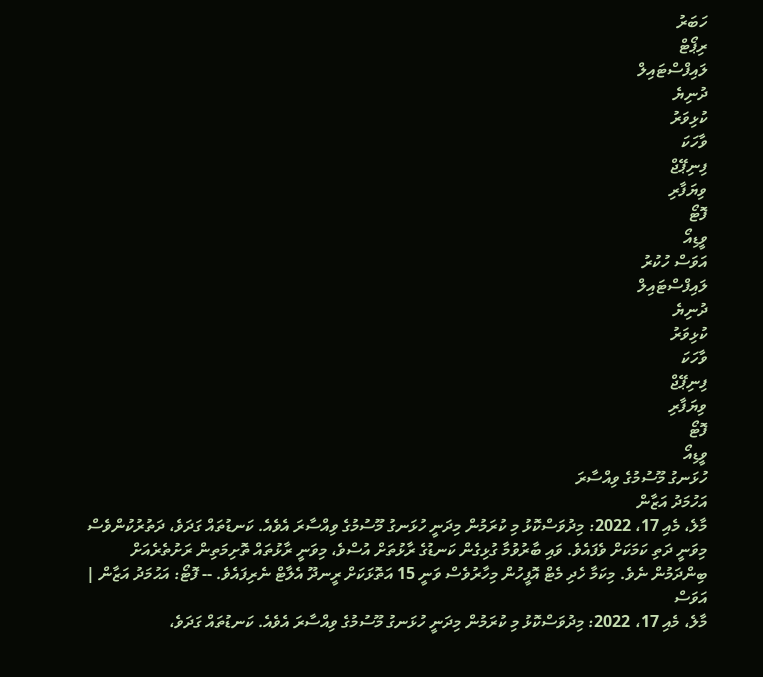ހަބަރު
ރިޕޯޓް
ލައިފްސްޓައިލް
ދުނިޔެ
ކުޅިވަރު
ވާހަކަ
ފިނިޕޭޖް
ވިޔަފާރި
ފޮޓޯ
ވީޑިއޯ
އަވަސް ހުކުރު
ލައިފްސްޓައިލް
ދުނިޔެ
ކުޅިވަރު
ވާހަކަ
ފިނިޕޭޖް
ވިޔަފާރި
ފޮޓޯ
ވީޑިއޯ
ހުޅަނގު މޫސުމުގެ ވިއްސާރަ
އަހުމަދު އަޒާން
މާލެ، މެއި 17، 2022: މިދުވަސްކޮޅު މި ކުރަމުން މިދަނީ ހުޅަނގު މޫސުމުގެ ވިއްސާރަ އެވެއެ. ކަނޑުތައް ގަދަވެ، ދަތުރުކުންވެސް މިވަނީ ދަތި ކަމަކަށް ވެފައެވެ. ވައި ބާރުވުމާ ގުޅިގެން ކަނޑުގެ ރާޅުތަށް އުސްވެ، މިވަނީ ރާޅުތައް ތޮށިމަތިން ރަށުތެރެއަށް ބިންދަމުން ނެވެ. މިކަމާ ހެދި މެޓް އޮފީހުން މިހާރުވެސް ވަނީ 15 އަތޮޅަކަށް ރީނދޫ އެލާޓް ނެރިފައެވެ. -- ފޮޓޯ: އަޙުމަދު އަޒާން | އަވަސް
މާލެ، މެއި 17، 2022: މިދުވަސްކޮޅު މި ކުރަމުން މިދަނީ ހުޅަނގު މޫސުމުގެ ވިއްސާރަ އެވެއެ. ކަނޑުތައް ގަދަވެ،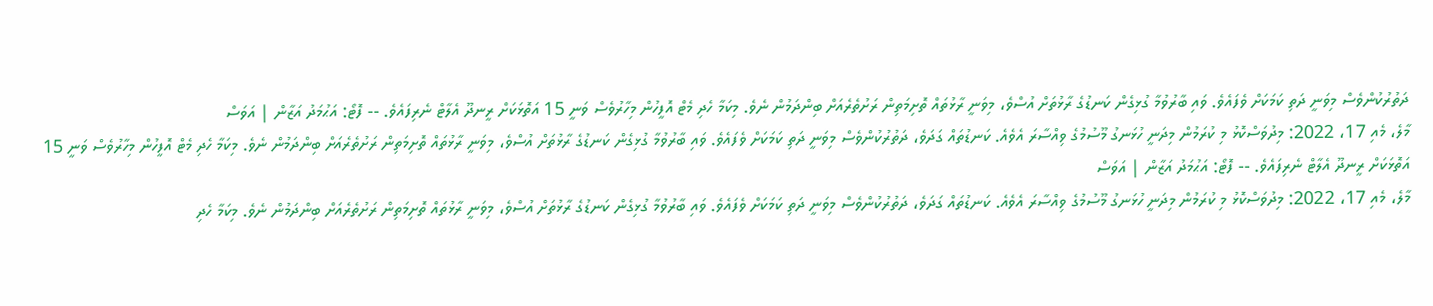ދަތުރުކުންވެސް މިވަނީ ދަތި ކަމަކަށް ވެފައެވެ. ވައި ބާރުވުމާ ގުޅިގެން ކަނޑުގެ ރާޅުތަށް އުސްވެ، މިވަނީ ރާޅުތައް ތޮށިމަތިން ރަށުތެރެއަށް ބިންދަމުން ނެވެ. މިކަމާ ހެދި މެޓް އޮފީހުން މިހާރުވެސް ވަނީ 15 އަތޮޅަކަށް ރީނދޫ އެލާޓް ނެރިފައެވެ. -- ފޮޓޯ: އަޙުމަދު އަޒާން | އަވަސް
މާލެ، މެއި 17، 2022: މިދުވަސްކޮޅު މި ކުރަމުން މިދަނީ ހުޅަނގު މޫސުމުގެ ވިއްސާރަ އެވެއެ. ކަނޑުތައް ގަދަވެ، ދަތުރުކުންވެސް މިވަނީ ދަތި ކަމަކަށް ވެފައެވެ. ވައި ބާރުވުމާ ގުޅިގެން ކަނޑުގެ ރާޅުތަށް އުސްވެ، މިވަނީ ރާޅުތައް ތޮށިމަތިން ރަށުތެރެއަށް ބިންދަމުން ނެވެ. މިކަމާ ހެދި މެޓް އޮފީހުން މިހާރުވެސް ވަނީ 15 އަތޮޅަކަށް ރީނދޫ އެލާޓް ނެރިފައެވެ. -- ފޮޓޯ: އަޙުމަދު އަޒާން | އަވަސް
މާލެ، މެއި 17، 2022: މިދުވަސްކޮޅު މި ކުރަމުން މިދަނީ ހުޅަނގު މޫސުމުގެ ވިއްސާރަ އެވެއެ. ކަނޑުތައް ގަދަވެ، ދަތުރުކުންވެސް މިވަނީ ދަތި ކަމަކަށް ވެފައެވެ. ވައި ބާރުވުމާ ގުޅިގެން ކަނޑުގެ ރާޅުތަށް އުސްވެ، މިވަނީ ރާޅުތައް ތޮށިމަތިން ރަށުތެރެއަށް ބިންދަމުން ނެވެ. މިކަމާ ހެދި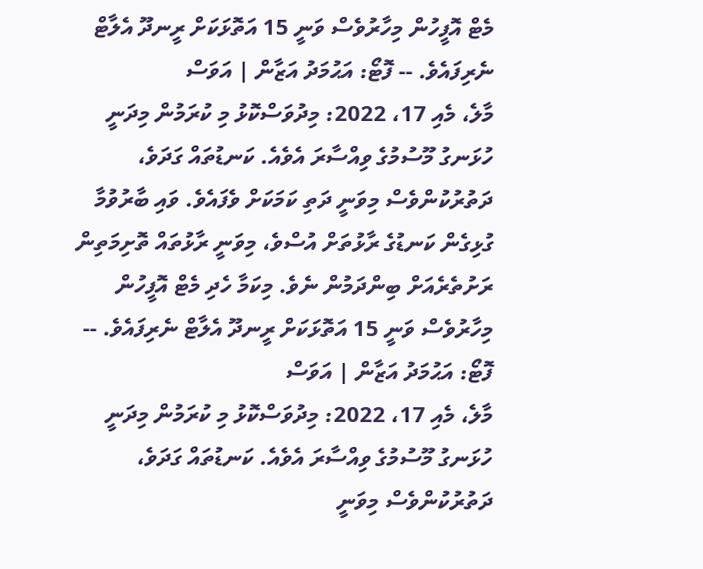މެޓް އޮފީހުން މިހާރުވެސް ވަނީ 15 އަތޮޅަކަށް ރީނދޫ އެލާޓް ނެރިފައެވެ. -- ފޮޓޯ: އަޙުމަދު އަޒާން | އަވަސް
މާލެ، މެއި 17، 2022: މިދުވަސްކޮޅު މި ކުރަމުން މިދަނީ ހުޅަނގު މޫސުމުގެ ވިއްސާރަ އެވެއެ. ކަނޑުތައް ގަދަވެ، ދަތުރުކުންވެސް މިވަނީ ދަތި ކަމަކަށް ވެފައެވެ. ވައި ބާރުވުމާ ގުޅިގެން ކަނޑުގެ ރާޅުތަށް އުސްވެ، މިވަނީ ރާޅުތައް ތޮށިމަތިން ރަށުތެރެއަށް ބިންދަމުން ނެވެ. މިކަމާ ހެދި މެޓް އޮފީހުން މިހާރުވެސް ވަނީ 15 އަތޮޅަކަށް ރީނދޫ އެލާޓް ނެރިފައެވެ. -- ފޮޓޯ: އަޙުމަދު އަޒާން | އަވަސް
މާލެ، މެއި 17، 2022: މިދުވަސްކޮޅު މި ކުރަމުން މިދަނީ ހުޅަނގު މޫސުމުގެ ވިއްސާރަ އެވެއެ. ކަނޑުތައް ގަދަވެ، ދަތުރުކުންވެސް މިވަނީ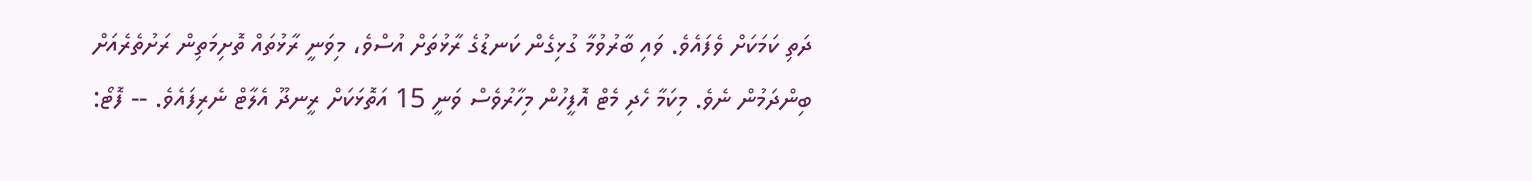ދަތި ކަމަކަށް ވެފައެވެ. ވައި ބާރުވުމާ ގުޅިގެން ކަނޑުގެ ރާޅުތަށް އުސްވެ، މިވަނީ ރާޅުތައް ތޮށިމަތިން ރަށުތެރެއަށް ބިންދަމުން ނެވެ. މިކަމާ ހެދި މެޓް އޮފީހުން މިހާރުވެސް ވަނީ 15 އަތޮޅަކަށް ރީނދޫ އެލާޓް ނެރިފައެވެ. -- ފޮޓޯ: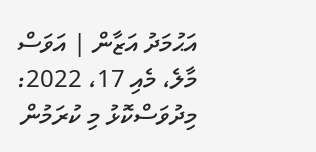އަޙުމަދު އަޒާން | އަވަސް
މާލެ، މެއި 17، 2022: މިދުވަސްކޮޅު މި ކުރަމުން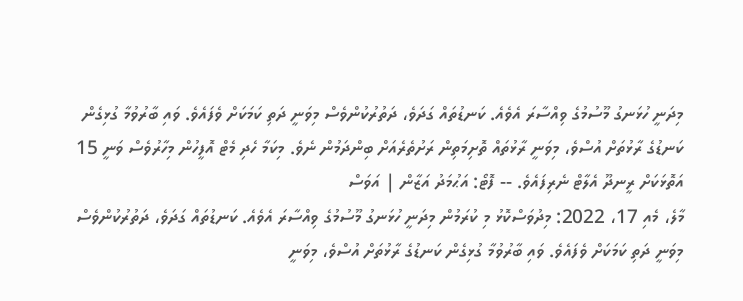މިދަނީ ހުޅަނގު މޫސުމުގެ ވިއްސާރަ އެވެއެ. ކަނޑުތައް ގަދަވެ، ދަތުރުކުންވެސް މިވަނީ ދަތި ކަމަކަށް ވެފައެވެ. ވައި ބާރުވުމާ ގުޅިގެން ކަނޑުގެ ރާޅުތަށް އުސްވެ، މިވަނީ ރާޅުތައް ތޮށިމަތިން ރަށުތެރެއަށް ބިންދަމުން ނެވެ. މިކަމާ ހެދި މެޓް އޮފީހުން މިހާރުވެސް ވަނީ 15 އަތޮޅަކަށް ރީނދޫ އެލާޓް ނެރިފައެވެ. -- ފޮޓޯ: އަޙުމަދު އަޒާން | އަވަސް
މާލެ، މެއި 17، 2022: މިދުވަސްކޮޅު މި ކުރަމުން މިދަނީ ހުޅަނގު މޫސުމުގެ ވިއްސާރަ އެވެއެ. ކަނޑުތައް ގަދަވެ، ދަތުރުކުންވެސް މިވަނީ ދަތި ކަމަކަށް ވެފައެވެ. ވައި ބާރުވުމާ ގުޅިގެން ކަނޑުގެ ރާޅުތަށް އުސްވެ، މިވަނީ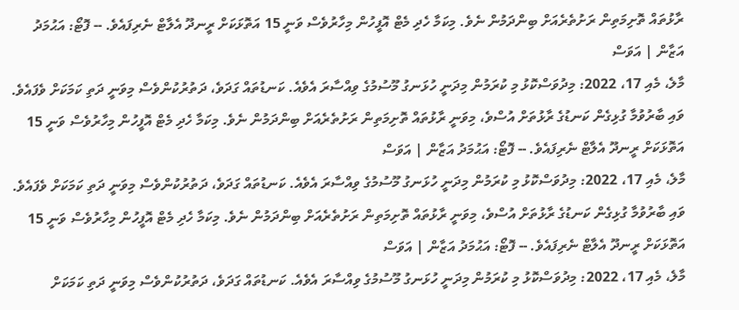ރާޅުތައް ތޮށިމަތިން ރަށުތެރެއަށް ބިންދަމުން ނެވެ. މިކަމާ ހެދި މެޓް އޮފީހުން މިހާރުވެސް ވަނީ 15 އަތޮޅަކަށް ރީނދޫ އެލާޓް ނެރިފައެވެ. -- ފޮޓޯ: އަޙުމަދު އަޒާން | އަވަސް
މާލެ، މެއި 17، 2022: މިދުވަސްކޮޅު މި ކުރަމުން މިދަނީ ހުޅަނގު މޫސުމުގެ ވިއްސާރަ އެވެއެ. ކަނޑުތައް ގަދަވެ، ދަތުރުކުންވެސް މިވަނީ ދަތި ކަމަކަށް ވެފައެވެ. ވައި ބާރުވުމާ ގުޅިގެން ކަނޑުގެ ރާޅުތަށް އުސްވެ، މިވަނީ ރާޅުތައް ތޮށިމަތިން ރަށުތެރެއަށް ބިންދަމުން ނެވެ. މިކަމާ ހެދި މެޓް އޮފީހުން މިހާރުވެސް ވަނީ 15 އަތޮޅަކަށް ރީނދޫ އެލާޓް ނެރިފައެވެ. -- ފޮޓޯ: އަޙުމަދު އަޒާން | އަވަސް
މާލެ، މެއި 17، 2022: މިދުވަސްކޮޅު މި ކުރަމުން މިދަނީ ހުޅަނގު މޫސުމުގެ ވިއްސާރަ އެވެއެ. ކަނޑުތައް ގަދަވެ، ދަތުރުކުންވެސް މިވަނީ ދަތި ކަމަކަށް ވެފައެވެ. ވައި ބާރުވުމާ ގުޅިގެން ކަނޑުގެ ރާޅުތަށް އުސްވެ، މިވަނީ ރާޅުތައް ތޮށިމަތިން ރަށުތެރެއަށް ބިންދަމުން ނެވެ. މިކަމާ ހެދި މެޓް އޮފީހުން މިހާރުވެސް ވަނީ 15 އަތޮޅަކަށް ރީނދޫ އެލާޓް ނެރިފައެވެ. -- ފޮޓޯ: އަޙުމަދު އަޒާން | އަވަސް
މާލެ، މެއި 17، 2022: މިދުވަސްކޮޅު މި ކުރަމުން މިދަނީ ހުޅަނގު މޫސުމުގެ ވިއްސާރަ އެވެއެ. ކަނޑުތައް ގަދަވެ، ދަތުރުކުންވެސް މިވަނީ ދަތި ކަމަކަށް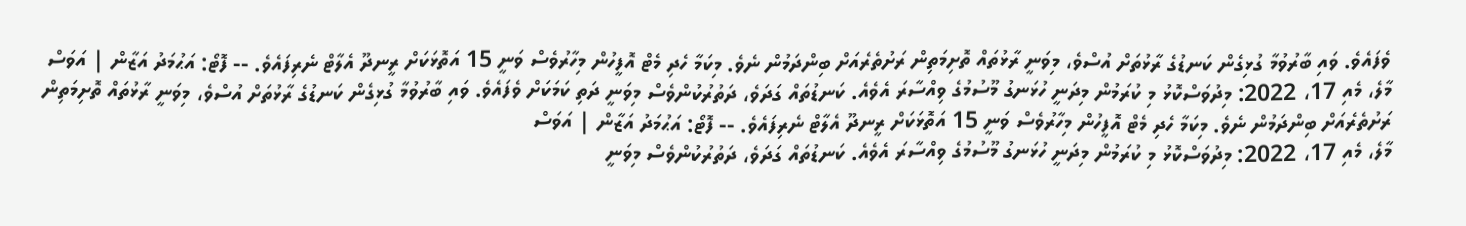ވެފައެވެ. ވައި ބާރުވުމާ ގުޅިގެން ކަނޑުގެ ރާޅުތަށް އުސްވެ، މިވަނީ ރާޅުތައް ތޮށިމަތިން ރަށުތެރެއަށް ބިންދަމުން ނެވެ. މިކަމާ ހެދި މެޓް އޮފީހުން މިހާރުވެސް ވަނީ 15 އަތޮޅަކަށް ރީނދޫ އެލާޓް ނެރިފައެވެ. -- ފޮޓޯ: އަޙުމަދު އަޒާން | އަވަސް
މާލެ، މެއި 17، 2022: މިދުވަސްކޮޅު މި ކުރަމުން މިދަނީ ހުޅަނގު މޫސުމުގެ ވިއްސާރަ އެވެއެ. ކަނޑުތައް ގަދަވެ، ދަތުރުކުންވެސް މިވަނީ ދަތި ކަމަކަށް ވެފައެވެ. ވައި ބާރުވުމާ ގުޅިގެން ކަނޑުގެ ރާޅުތަށް އުސްވެ، މިވަނީ ރާޅުތައް ތޮށިމަތިން ރަށުތެރެއަށް ބިންދަމުން ނެވެ. މިކަމާ ހެދި މެޓް އޮފީހުން މިހާރުވެސް ވަނީ 15 އަތޮޅަކަށް ރީނދޫ އެލާޓް ނެރިފައެވެ. -- ފޮޓޯ: އަޙުމަދު އަޒާން | އަވަސް
މާލެ، މެއި 17، 2022: މިދުވަސްކޮޅު މި ކުރަމުން މިދަނީ ހުޅަނގު މޫސުމުގެ ވިއްސާރަ އެވެއެ. ކަނޑުތައް ގަދަވެ، ދަތުރުކުންވެސް މިވަނީ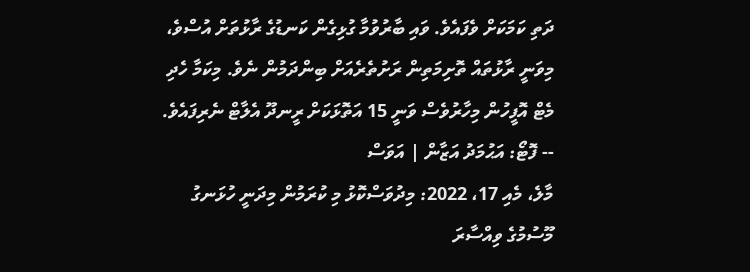ދަތި ކަމަކަށް ވެފައެވެ. ވައި ބާރުވުމާ ގުޅިގެން ކަނޑުގެ ރާޅުތަށް އުސްވެ، މިވަނީ ރާޅުތައް ތޮށިމަތިން ރަށުތެރެއަށް ބިންދަމުން ނެވެ. މިކަމާ ހެދި މެޓް އޮފީހުން މިހާރުވެސް ވަނީ 15 އަތޮޅަކަށް ރީނދޫ އެލާޓް ނެރިފައެވެ. -- ފޮޓޯ: އަޙުމަދު އަޒާން | އަވަސް
މާލެ، މެއި 17، 2022: މިދުވަސްކޮޅު މި ކުރަމުން މިދަނީ ހުޅަނގު މޫސުމުގެ ވިއްސާރަ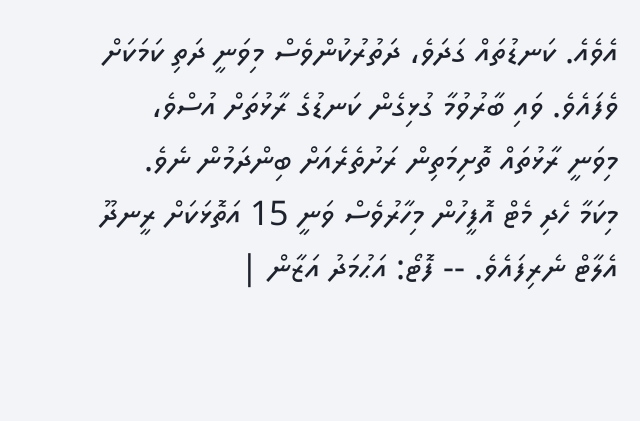އެވެއެ. ކަނޑުތައް ގަދަވެ، ދަތުރުކުންވެސް މިވަނީ ދަތި ކަމަކަށް ވެފައެވެ. ވައި ބާރުވުމާ ގުޅިގެން ކަނޑުގެ ރާޅުތަށް އުސްވެ، މިވަނީ ރާޅުތައް ތޮށިމަތިން ރަށުތެރެއަށް ބިންދަމުން ނެވެ. މިކަމާ ހެދި މެޓް އޮފީހުން މިހާރުވެސް ވަނީ 15 އަތޮޅަކަށް ރީނދޫ އެލާޓް ނެރިފައެވެ. -- ފޮޓޯ: އަޙުމަދު އަޒާން |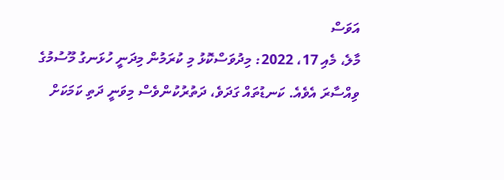އަވަސް
މާލެ، މެއި 17، 2022: މިދުވަސްކޮޅު މި ކުރަމުން މިދަނީ ހުޅަނގު މޫސުމުގެ ވިއްސާރަ އެވެއެ. ކަނޑުތައް ގަދަވެ، ދަތުރުކުންވެސް މިވަނީ ދަތި ކަމަކަށް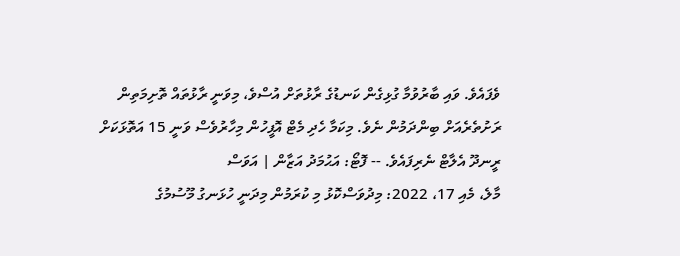ވެފައެވެ. ވައި ބާރުވުމާ ގުޅިގެން ކަނޑުގެ ރާޅުތަށް އުސްވެ، މިވަނީ ރާޅުތައް ތޮށިމަތިން ރަށުތެރެއަށް ބިންދަމުން ނެވެ. މިކަމާ ހެދި މެޓް އޮފީހުން މިހާރުވެސް ވަނީ 15 އަތޮޅަކަށް ރީނދޫ އެލާޓް ނެރިފައެވެ. -- ފޮޓޯ: އަޙުމަދު އަޒާން | އަވަސް
މާލެ، މެއި 17، 2022: މިދުވަސްކޮޅު މި ކުރަމުން މިދަނީ ހުޅަނގު މޫސުމުގެ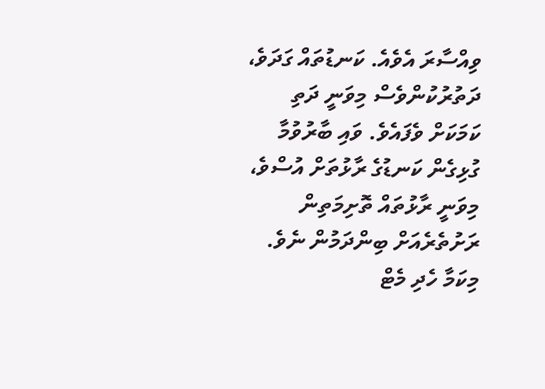ވިއްސާރަ އެވެއެ. ކަނޑުތައް ގަދަވެ، ދަތުރުކުންވެސް މިވަނީ ދަތި ކަމަކަށް ވެފައެވެ. ވައި ބާރުވުމާ ގުޅިގެން ކަނޑުގެ ރާޅުތަށް އުސްވެ، މިވަނީ ރާޅުތައް ތޮށިމަތިން ރަށުތެރެއަށް ބިންދަމުން ނެވެ. މިކަމާ ހެދި މެޓް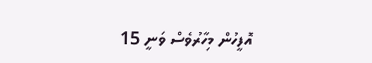އޮފީހުން މިހާރުވެސް ވަނީ 15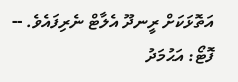އަތޮޅަކަށް ރީނދޫ އެލާޓް ނެރިފައެވެ. -- ފޮޓޯ: އަޙުމަދު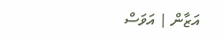އަޒާން | އަވަސް